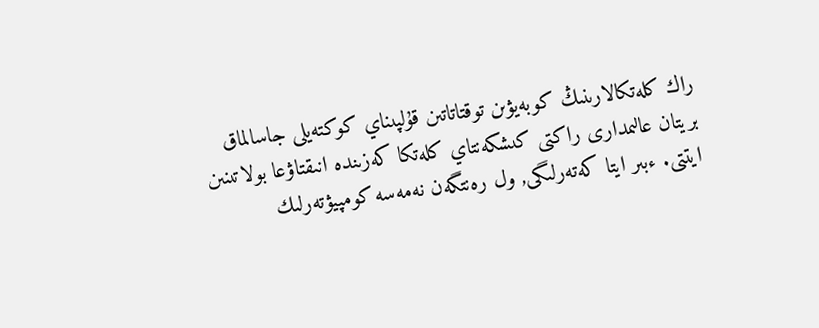راك كلەتكالارىنىڭ كوبەيۋىن توقتاتاتىن قۇلپىناي كوكتەيلى جاسالماق
بريتان عالىمدارى راكتى كىشكەنتاي كلەتكا كەزىندە انىقتاۋعا بولاتىنىن ايتتى. ءبىر ايتا كەتەرلىگى, ول رەنتگەن نەمەسە كومپيۋتەرلىك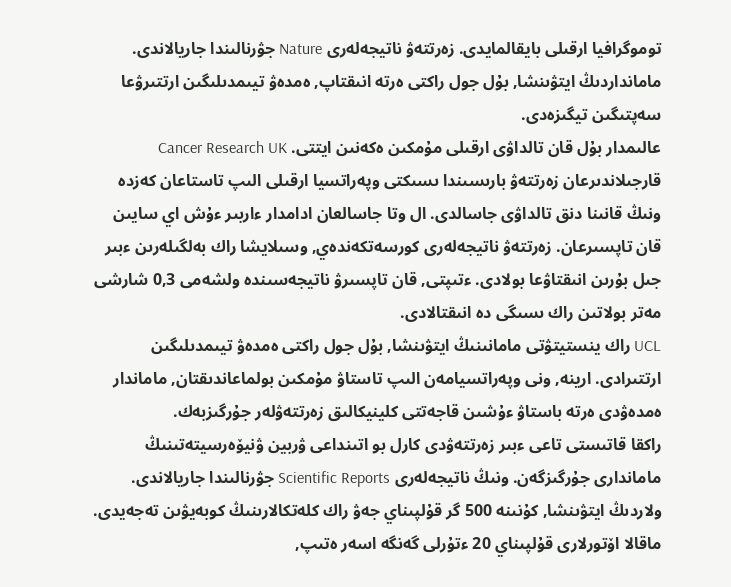توموگرافيا ارقىلى بايقالمايدى. زەرتتەۋ ناتيجەلەرى Nature جۋرنالىندا جاريالاندى. مامانداردىڭ ايتۋىنشا, بۇل جول راكتى ەرتە انىقتاپ, ەمدەۋ تيىمدىلىگىن ارتتىرۋعا سەپتىگىن تيگىزەدى.
عالىمدار بۇل قان تالداۋى ارقىلى مۇمكىن ەكەنىن ايتتى. Cancer Research UK قارجىلاندىرعان زەرتتەۋ بارىسىندا ىسىكتى وپەراتسيا ارقىلى الىپ تاستاعان كەزدە ونىڭ قانىنا دنق تالداۋى جاسالدى. ال وتا جاسالعان ادامدار ءاربىر ءۇش اي سايىن قان تاپسىرعان. زەرتتەۋ ناتيجەلەرى كورسەتكەندەي, وسىلايشا راك بەلگىلەرىن ءبىر جىل بۇرىن انىقتاۋعا بولادى. ءتىپتى, قان تاپسىرۋ ناتيجەسىندە ولشەمى 0,3 شارشى مەتر بولاتىن راك ىسىگى دە انىقتالادى.
UCL راك ينستيتۋتى مامانىنىڭ ايتۋىنشا, بۇل جول راكتى ەمدەۋ تيىمدىلىگىن ارتتىرادى. ارينە, ونى وپەراتسيامەن الىپ تاستاۋ مۇمكىن بولماعاندىقتان, ماماندار ەمدەۋدى ەرتە باستاۋ ءۇشىن قاجەتتى كلينيكالىق زەرتتەۋلەر جۇرگىزبەك.
راكقا قاتىستى تاعى ءبىر زەرتتەۋدى كارل بو اتىنداعى ۋربين ۋنيۆەرسيتەتىنىڭ ماماندارى جۇرگىزگەن. ونىڭ ناتيجەلەرى Scientific Reports جۋرنالىندا جاريالاندى. ولاردىڭ ايتۋىنشا, كۇنىنە 500 گر قۇلپىناي جەۋ راك كلەتكالارىنىڭ كوبەيۋىن تەجەيدى. ماقالا اۆتورلارى قۇلپىناي 20 ءتۇرلى گەنگە اسەر ەتىپ,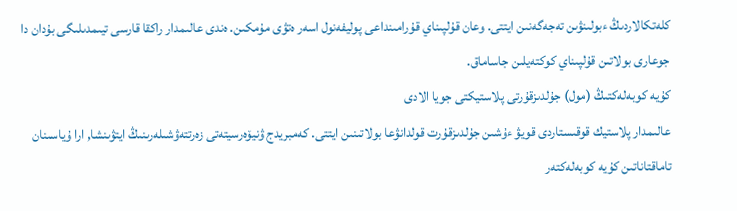كلەتكالاردىڭ ءبولىنۋىن تەجەگەنىن ايتتى. وعان قۇلپىناي قۇرامىنداعى پوليفەنول اسەر ەتۋى مۇمكىن. ەندى عالىمدار راكقا قارسى تيىمدىلىگى بۇدان دا جوعارى بولاتىن قۇلپىناي كوكتەيلىن جاساماق.
كۇيە كوبەلەكتىڭ (مول) جۇلدىزقۇرتى پلاستيكتى جويا الادى
عالىمدار پلاستيك قوقىستاردى قويۋ ءۇشىن جۇلدىزقۇرت قولدانۋعا بولاتىنىن ايتتى. كەمبريدج ۋنيۆەرسيتەتى زەرتتەۋشىلەرىنىڭ ايتۋىنشا, ارا ۇياسىنان تاماقتاناتىن كۇيە كوبەلەكتەر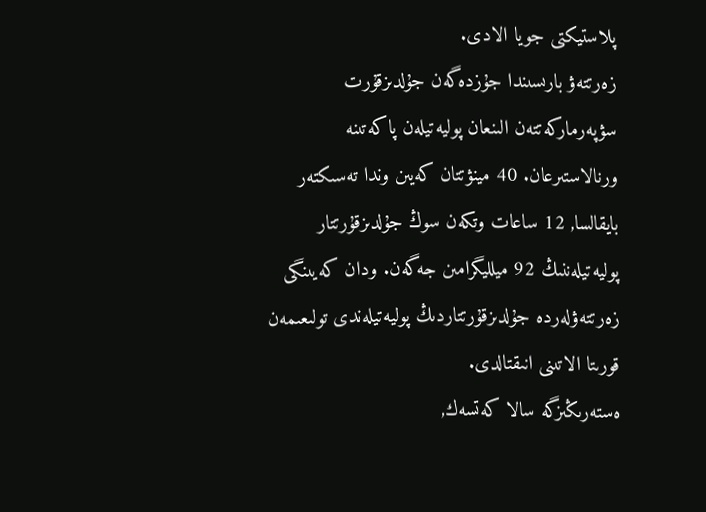پلاستيكتى جويا الادى.
زەرتتەۋ بارىسىندا جۇزدەگەن جۇلدىزقۇرت سۋپەرماركەتتەن الىنعان پوليەتيلەن پاكەتىنە ورنالاستىرعان. 40 مينۋتتان كەيىن وندا تەسىكتەر بايقالسا, 12 ساعات وتكەن سوڭ جۇلدىزقۇرتتار پوليەتيلەننىڭ 92 ميلليگرامىن جەگەن. ودان كەيىنگى زەرتتەۋلەردە جۇلدىزقۇرتتاردىڭ پوليەتيلەندى تولىعىمەن قورىتا الاتىنى انىقتالدى.
ەستەرىڭىزگە سالا كەتسەك,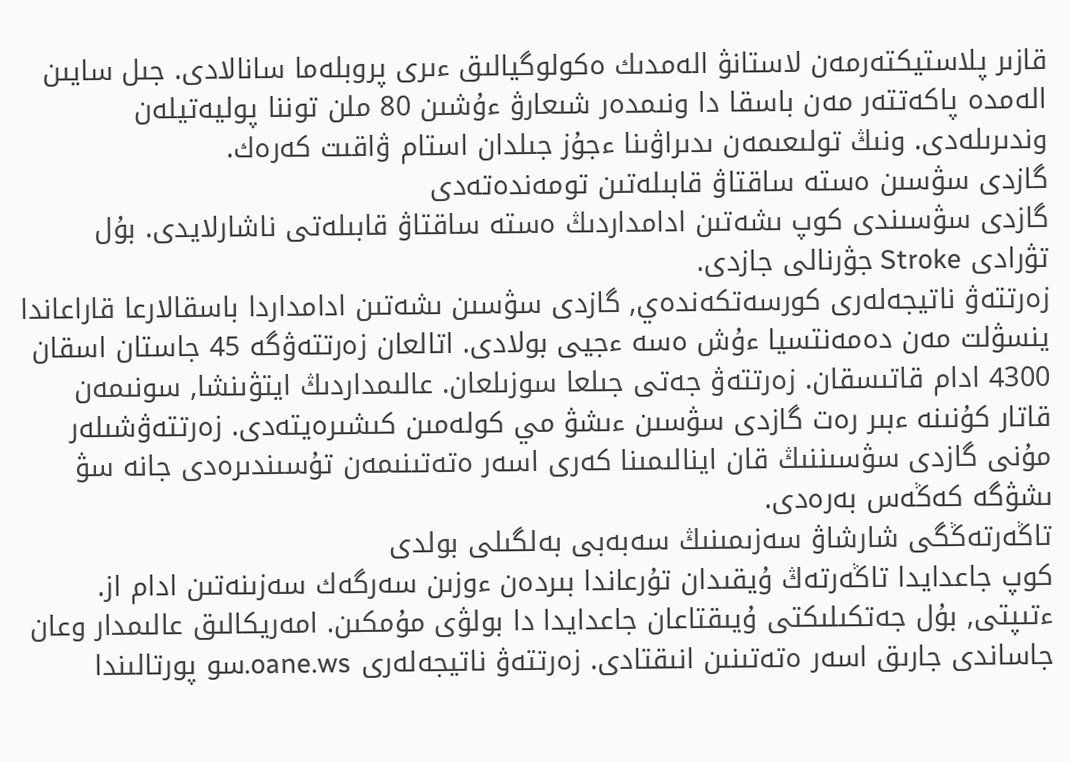قازىر پلاستيكتەرمەن لاستانۋ الەمدىك ەكولوگيالىق ءىرى پروبلەما سانالادى. جىل سايىن الەمدە پاكەتتەر مەن باسقا دا ونىمدەر شىعارۋ ءۇشىن 80 ملن توننا پوليەتيلەن وندىرىلەدى. ونىڭ تولىعىمەن ىدىراۋىنا ءجۇز جىلدان استام ۋاقىت كەرەك.
گازدى سۋسىن ەستە ساقتاۋ قابىلەتىن تومەندەتەدى
گازدى سۋسىندى كوپ ىشەتىن ادامداردىڭ ەستە ساقتاۋ قابىلەتى ناشارلايدى. بۇل تۋرادى Stroke جۋرنالى جازدى.
زەرتتەۋ ناتيجەلەرى كورسەتكەندەي, گازدى سۋسىن ىشەتىن ادامداردا باسقالارعا قاراعاندا ينسۋلت مەن دەمەنتسيا ءۇش ەسە ءجيى بولادى. اتالعان زەرتتەۋگە 45 جاستان اسقان 4300 ادام قاتىسقان. زەرتتەۋ جەتى جىلعا سوزىلعان. عالىمداردىڭ ايتۋىنشا, سونىمەن قاتار كۇنىنە ءبىر رەت گازدى سۋسىن ءىشۋ مي كولەمىن كىشىرەيتەدى. زەرتتەۋشىلەر مۇنى گازدى سۋسىننىڭ قان اينالىمىنا كەرى اسەر ەتەتىنىمەن تۇسىندىرەدى جانە سۋ ىشۋگە كەڭەس بەرەدى.
تاڭەرتەڭگى شارشاۋ سەزىمىنىڭ سەبەبى بەلگىلى بولدى
كوپ جاعدايدا تاڭەرتەڭ ۇيقىدان تۇرعاندا بىردەن ءوزىن سەرگەك سەزىنەتىن ادام از. ءتىپتى, بۇل جەتكىلىكتى ۇيىقتاعان جاعدايدا دا بولۋى مۇمكىن. امەريكالىق عالىمدار وعان جاساندى جارىق اسەر ەتەتىنىن انىقتادى. زەرتتەۋ ناتيجەلەرى oane.ws.سو پورتالىندا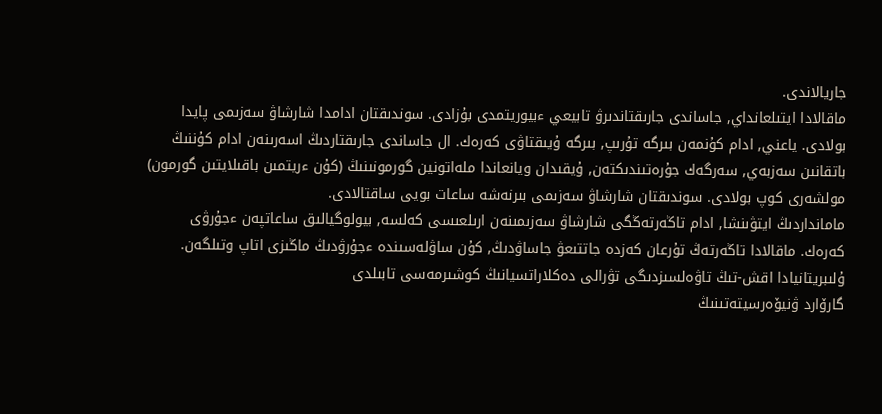جاريالاندى.
ماقالادا ايتىلعانداي, جاساندى جارىقتاندىرۋ تابيعي ءبيوريتمدى بۇزادى. سوندىقتان ادامدا شارشاۋ سەزىمى پايدا بولادى. ياعني, ادام كۇنمەن بىرگە تۇرىپ, بىرگە ۇيىقتاۋى كەرەك. ال جاساندى جارىقتاردىڭ اسەرىنەن ادام كۇننىڭ باتقانىن سەزبەي, سەرگەك جۇرەتىندىكتەن, ۇيقىدان ويانعاندا ملەاتونين گورمونىنىڭ (كۇن ءريتمىن باقىلايتىن گورمون) مولشەرى كوپ بولادى. سوندىقتان شارشاۋ سەزىمى بىرنەشە ساعات بويى ساقتالادى.
مامانداردىڭ ايتۋىنشا, ادام تاڭەرتەڭگى شارشاۋ سەزىمىنەن ارىلعىسى كەلسە, بيولوگيالىق ساعاتپەن ءجۇرۋى كەرەك. ماقالادا تاڭەرتەڭ تۇرعان كەزدە جاتتىعۋ جاساۋدىڭ, كۇن ساۋلەسىندە ءجۇرۋدىڭ ماڭىزى اتاپ وتىلگەن.
ۇلىبريتانيادا اقش-تىڭ تاۋەلسىزدىگى تۋرالى دەكلاراتسيانىڭ كوشىرمەسى تابىلدى
گارۆارد ۋنيۆەرسيتەتىنىڭ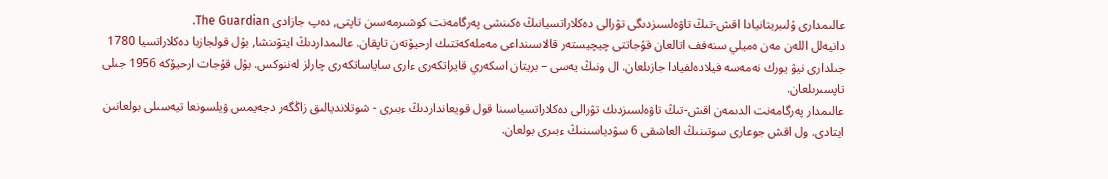عالىمدارى ۇلىبريتانيادا اقش-تىڭ تاۋەلسىزدىگى تۋرالى دەكلاراتسيانىڭ ەكىنشى پەرگامەنت كوشىرمەسىن تاپتى, دەپ جازادى The Guardian.
دانيەلل اللەن مەن ەميلي سنەفف اتالعان قۇجاتتى چيچيستەر قالاسىنداعى مەملەكەتتىك ارحيۆتەن تاپقان. عالىمداردىڭ ايتۋىنشا, بۇل قولجازبا دەكلاراتسيا 1780 جىلدارى نيۋ يورك نەمەسە فيلادەلفيادا جازىلعان. ال ونىڭ يەسى – بريتان اسكەري قايراتكەرى ءارى ساياساتكەرى چارلز لەننوكس. بۇل قۇجات ارحيۆكە 1956 جىلى تاپسىرىلعان.
عالىمدار پەرگامەنت الدىمەن اقش-تىڭ تاۋەلسىزدىك تۋرالى دەكلاراتسياسىنا قول قويعانداردىڭ ءبىرى - شوتلانديالىق زاڭگەر دجەيمس ۋيلسونعا تيەسىلى بولعانىن ايتادى. ول اقش جوعارى سوتىنىڭ العاشقى 6 سۋدياسىنىڭ ءبىرى بولعان.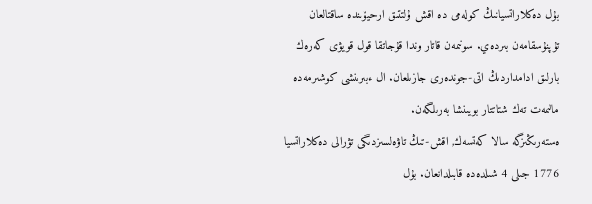بۇل دەكلاراتسيانىڭ كولەمى دە اقش ۇلتتىق ارحيۆىندە ساقتالعان تۇپنۇسقامەن بىردەي. سونىمەن قاتار وندا قۇجاتقا قول قويۋى كەرەك بارلىق ادامداردىڭ اتى-جوندەرى جازىلعان. ال ءبىرىنشى كوشىرمەدە مالىمەت تەك شتاتتار بويىنشا بەرىلگەن.
ەستەرىڭىزگە سالا كەتسەك, اقش-تىڭ تاۋەلسىزدىگى تۋرالى دەكلاراتسيا 1776 جىلى 4 شىلدەدە قابىلدانعان. بۇل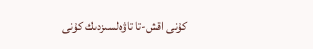كۇنى اقش-تا تاۋەلسىزدىك كۇنى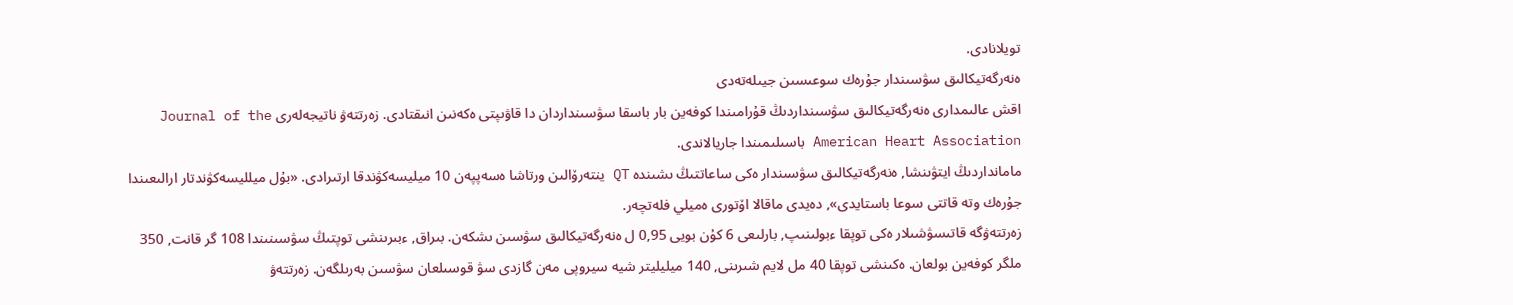تويلانادى.
ەنەرگەتيكالىق سۋسىندار جۇرەك سوعىسىن جيىلەتەدى
اقش عالىمدارى ەنەرگەتيكالىق سۋسىنداردىڭ قۇرامىندا كوفەين بار باسقا سۋسىنداردان دا قاۋىپتى ەكەنىن انىقتادى. زەرتتەۋ ناتيجەلەرى Journal of the American Heart Association باسىلىمىندا جاريالاندى.
مامانداردىڭ ايتۋىنشا, ەنەرگەتيكالىق سۋسىندار ەكى ساعاتتىڭ ىشىندە QT ينتەرۆالىن ورتاشا ەسەپپەن 10 ميليسەكۋندقا ارتىرادى. «بۇل ميلليسەكۋندتار ارالىعىندا جۇرەك وتە قاتتى سوعا باستايدى», دەيدى ماقالا اۆتورى ەميلي فلەتچەر.
زەرتتەۋگە قاتىسۋشىلار ەكى توپقا ءبولىنىپ, بارلىعى 6 كۇن بويى 0,95 ل ەنەرگەتيكالىق سۋسىن ىشكەن. بىراق, ءبىرىنشى توپتىڭ سۋسىنىندا 108 گر قانت, 350 ملگر كوفەين بولعان. ەكىنشى توپقا 40 مل لايم شىرىنى, 140 ميليليتر شيە سيروپى مەن گازدى سۋ قوسىلعان سۋسىن بەرىلگەن. زەرتتەۋ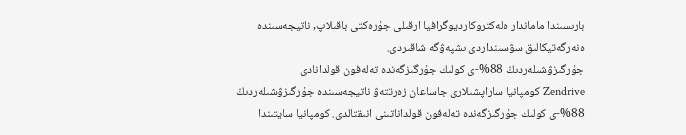بارىسىندا ماماندار ەلەكتروكارديوگرافيا ارقىلى جۇرەكتى باقىلاپ, ناتيجەسىندە ەنەرگەتيكالىق سۋسىنداردى ىشپەۋگە شاقىردى.
جۇرگىزۋشىلەردىڭ 88%-ى كولىك جۇرگىزگەندە تەلەفون قولدانادى
Zendrive كومپانيا ساراپشىلارى جاساعان زەرتتەۋ ناتيجەسىندە جۇرگىزۋشىلەردىڭ 88%-ى كولىك جۇرگىزگەندە تەلەفون قولداناتىنى انىقتالدى. كومپانيا سايتىندا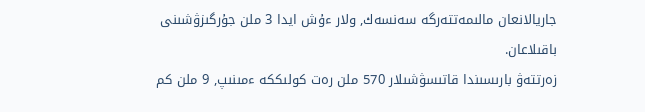جاريالانعان مالىمەتتەرگە سەنسەك, ولار ءۇش ايدا 3 ملن جۇرگىزۋشىنى باقىلاعان.
زەرتتەۋ بارىسىندا قاتىسۋشىلار 570 ملن رەت كولىككە ءمىنىپ, 9 ملن كم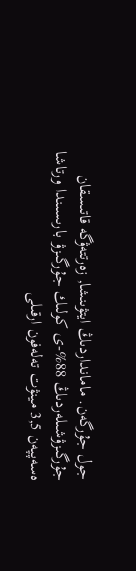جول جۇرگەن. مامانداردىڭ ايتۋىنشا, زەرتتەۋگە قاتىسقان جۇرگىزۋشىلەردىڭ 88%-ى كولىك جۇرگىزۋ بارىسىندا ورتاشا ەسەپپەن 3,5 مينۋت تەلەفون ارقىلى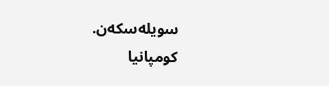سويلەسكەن.
كومپانيا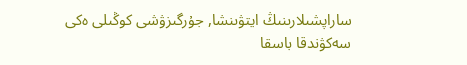ساراپشىلارىنىڭ ايتۋىنشا, جۇرگىزۋشى كوڭىلى ەكى سەكۋندقا باسقا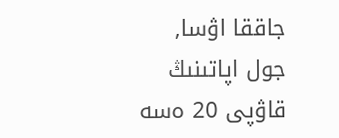جاققا اۋسا, جول اپاتىنىڭ قاۋپى 20 ەسە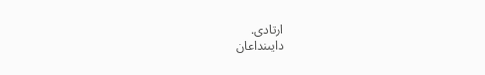ارتادى.
دايىنداعان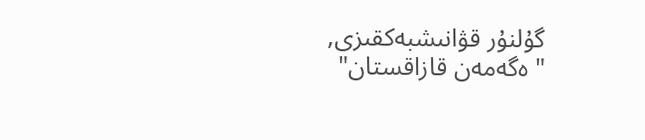گۇلنۇر قۋانىشبەكقىزى,
"ەگەمەن قازاقستان"